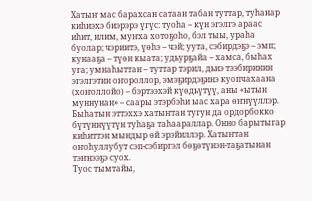Хатыҥ мас барахсан сатаан табан туттар, туһанар киһиэхэ биэрэрэ үгүс: туоһа – күн эгэлгэ араас иһит, илим, муҥха хотоҕоһо, бэл тыы, ураһа буолар; чэриитэ, үөһэ – чэй; уута, сэбирдэҕэ – эмп; кунааҕа – түөн кыата; удьурҕайа – хамса, быһах уга; умнаһыттан – туттар тэрил, дьиэ тээбиринин эгэлгэтин оҥороллор, эмэҕирдэҕинэ куопчахаана (хоҥоллойо) – бэртээхэй күөдьүтүү, аны «ытын муннунан» – саары этэрбэһи ыас хара өҥнүүллэр. Быһатын эттэххэ хатыҥтан тугун да ордорбокко бүтүннүүтүн туһаҕа таһаараллар. Онно барытыгар киһиттэн мындыр өй эрэйиллэр. Хатыҥтан оҥоһуллубут сэп-сэбиргэл бөҕөтүнэн-таҕатынан тэҥнээҕэ суох.
Туос тымтайы,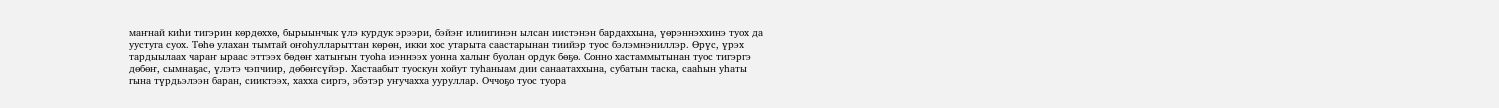маҥнай киһи тигэрин көрдөххө, бырыынчык үлэ курдук эрээри, бэйэҥ илиигинэн ылсан иистэнэн бардаххына, үөрэннэххинэ туох да уустуга суох. Төһө улахан тымтай оҥоһулларыттан көрөн, икки хос утарыта саастарынан тиийэр туос бэлэмнэниллэр. Өрүс, үрэх тардыылаах чараҥ ыраас эттээх бөдөҥ хатыҥын туоһа иэннээх уонна халыҥ буолан ордук бөҕө. Сонно хастаммытынан туос тигэргэ дөбөҥ, сымнаҕас, үлэтэ чэпчиир, дөбөҥсүйэр. Хастаабыт туоскун хойут туһаныам дии санаатаххына, субатын таска, сааһын уһаты гына түрдьэлээн баран, сииктээх, хахха сиргэ, эбэтэр уҥучахха ууруллар. Оччоҕо туос туора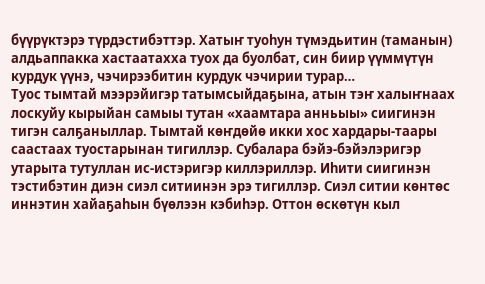бүүрүктэрэ түрдэстибэттэр. Хатыҥ туоһун түмэдьитин (таманын) алдьаппакка хастаатахха туох да буолбат, син биир үүммүтүн курдук үүнэ, чэчирээбитин курдук чэчирии турар…
Туос тымтай мээрэйигэр татымсыйдаҕына, атын тэҥ халыҥнаах лоскуйу кырыйан самыы тутан «хаамтара анньыы» сиигинэн тигэн салҕаныллар. Тымтай көҥдөйө икки хос хардары-таары саастаах туостарынан тигиллэр. Субалара бэйэ-бэйэлэригэр утарыта тутуллан ис-истэригэр киллэриллэр. Иһити сиигинэн тэстибэтин диэн сиэл ситиинэн эрэ тигиллэр. Сиэл ситии көнтөс иннэтин хайаҕаһын бүөлээн кэбиһэр. Оттон өскөтүн кыл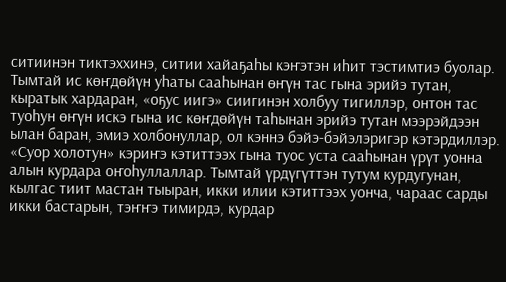ситиинэн тиктэххинэ, ситии хайаҕаһы кэҥэтэн иһит тэстимтиэ буолар. Тымтай ис көҥдөйүн уһаты сааһынан өҥүн тас гына эрийэ тутан, кыратык хардаран, «оҕус иигэ» сиигинэн холбуу тигиллэр, онтон тас туоһун өҥүн искэ гына ис көҥдөйүн таһынан эрийэ тутан мээрэйдээн ылан баран, эмиэ холбонуллар, ол кэннэ бэйэ-бэйэлэригэр кэтэрдиллэр. «Суор холотун» кэриҥэ кэтиттээх гына туос уста сааһынан үрүт уонна алын курдара оҥоһуллаллар. Тымтай үрдүгүттэн тутум курдугунан, кылгас тиит мастан тыыран, икки илии кэтиттээх уонча, чараас сарды икки бастарын, тэҥҥэ тимирдэ, курдар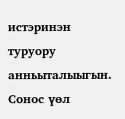истэринэн туруору анньыталыыгын. Сонос үөл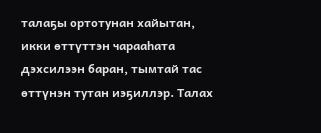талаҕы ортотунан хайытан, икки өттүттэн чарааһата дэхсилээн баран, тымтай тас өттүнэн тутан иэҕиллэр. Талах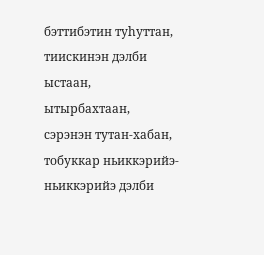бэттибэтин туһуттан, тиискинэн дэлби ыстаан, ытырбахтаан, сэрэнэн тутан-хабан, тобуккар ньиккэрийэ-ньиккэрийэ дэлби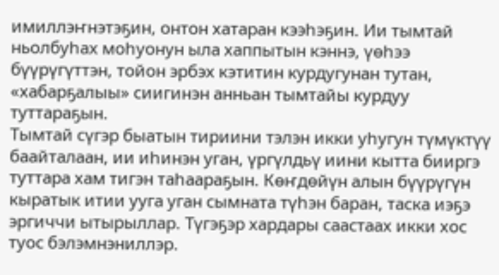имиллэҥнэтэҕин, онтон хатаран кээһэҕин. Ии тымтай ньолбуһах моһуонун ыла хаппытын кэннэ, үөһээ бүүрүгүттэн, тойон эрбэх кэтитин курдугунан тутан, «хабарҕалыы» сиигинэн анньан тымтайы курдуу туттараҕын.
Тымтай сүгэр быатын тириини тэлэн икки уһугун түмүктүү баайталаан, ии иһинэн уган, үргүлдьү иини кытта бииргэ туттара хам тигэн таһаараҕын. Көҥдөйүн алын бүүрүгүн кыратык итии ууга уган сымната түһэн баран, таска иэҕэ эргиччи ытырыллар. Түгэҕэр хардары саастаах икки хос туос бэлэмнэниллэр.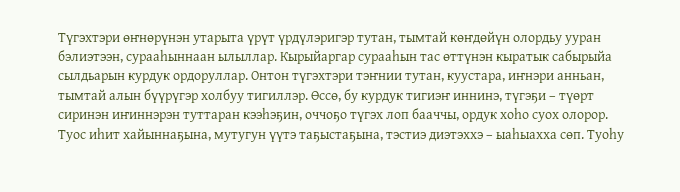Түгэхтэри өҥнөрүнэн утарыта үрүт үрдүлэригэр тутан, тымтай көҥдөйүн олордьу ууран бэлиэтээн, сурааһыннаан ылыллар. Кырыйаргар сурааһын тас өттүнэн кыратык сабырыйа сылдьарын курдук ордоруллар. Онтон түгэхтэри тэҥнии тутан, куустара, иҥнэри анньан, тымтай алын бүүрүгэр холбуу тигиллэр. Өссө, бу курдук тигиэҥ иннинэ, түгэҕи – түөрт сиринэн иҥиннэрэн туттаран кээһэҕин, оччоҕо түгэх лоп бааччы, ордук хоһо суох олорор.
Туос иһит хайыннаҕына, мутугун үүтэ таҕыстаҕына, тэстиэ диэтэххэ – ыаһыахха сөп. Туоһу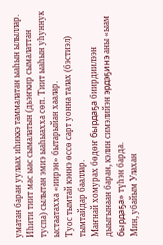уматан баран уулаах иһиккэ таммалатан ыаһын ылыллар. Иһити тиит мас ыас сымалатын (дьэҥкир сымалаттан туспа) сылытан эмиэ ыаһыахха сөп. Тиит ыаһын уһуннук ыстаатахха «иирэн» бытарыйан хаалар.
Туос тымтай кэннэ өссө сарт уонна талах (бэстиэл) тымтайдар бааллар.
Маҥнай хомурах бөдөҥ бырдаҕа биирдиилээн дыыгынаан баран, кэлин симэлийэн эрдэҕинэ аны «ыам бырдаҕа» түһэн барда.
Мин, убайым Улахан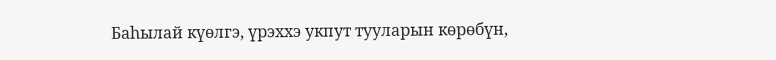Баһылай күөлгэ, үрэххэ укпут тууларын көрөбүн,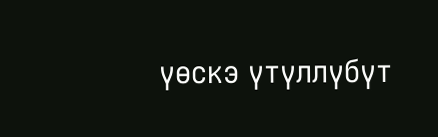үөскэ үтүллүбүт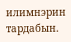илимнэрин тардабын.